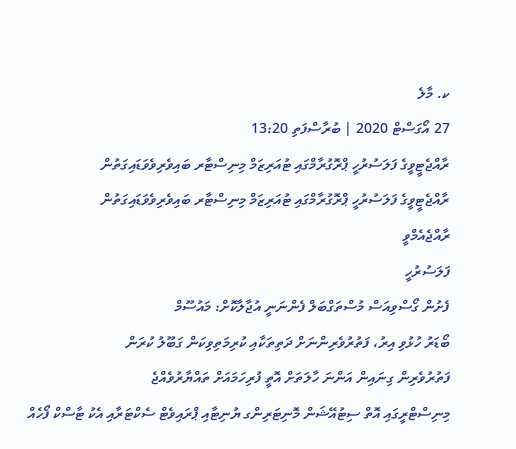ކ. މާލެ
27 އޯގަސްޓް 2020 | ބުރާސްފަތި 13:20
ރާއްޖެޓީވީގެ ފަލަސުރުހީ ޕްރޮގުރާމްގައި ޓުއަރިޒަމް މިނިސްޓާރ ބައިވެރިވެވަޑައިގަތުން
ރާއްޖެޓީވީގެ ފަލަސުރުހީ ޕްރޮގުރާމްގައި ޓުއަރިޒަމް މިނިސްޓާރ ބައިވެރިވެވަޑައިގަތުން
ރާއްޖެއެމްވީ
ފަލަސުރުހީ
ފެށުން ގޯސްވިއަސް މުސްތަގްބަލް ފެންނަނީ އުޖާލާކޮށް: މައުސޫމް
ބޯޑަރު ހުޅުވި އިރު، ފަތުރުވެރިންނަށް ދަތިތަކާއި ކުރިމަތިވިކަން ގަބޫލު ކުރަން
ފަތުރުވެރިން ގިނައިން އަންނަ ހާލަތަށް އޮތީ ފުރިހަމައަށް ތައްޔާރުވެއްޖެ
މިނިސްޓްރީގައި އޮތް ސިޓުއޭޝަން މޮނިޓަރިންގ ޔުނިޓާއި ޕްރައިވެޓް ސެކްޓަރާއި އެކު ޓާސްކް ފޯހެއް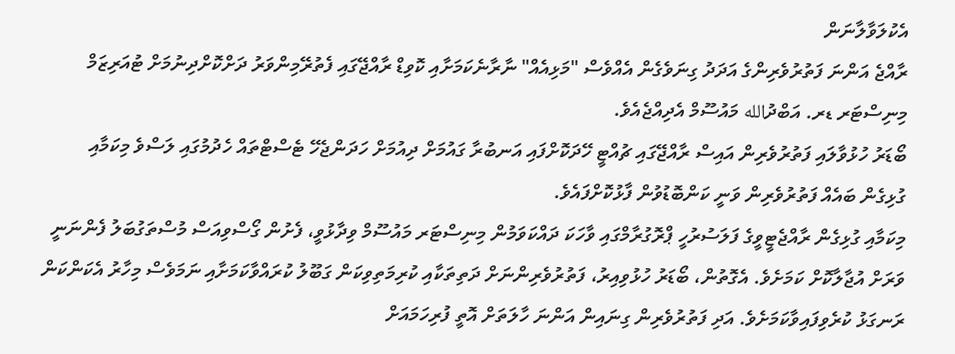އެކުލަވާލާނަން
ރާއްޖެ އަންނަ ފަތުރުވެރިންގެ އަދަދު ގިނަވެގެން އެއްވެސް "މަޅިއެއް" ނާރާނެކަމަށާއި ކޮވިޑް ރާއްޖޭގައި ފެތުރޭމިންވަރު ދަށްކޮށްދިނުމަށް ޓުއަރިޒަމް މިނިސްޓަރ ޑރ. އަބްދުالله މައުސޫމް އެދިއްޖެއެވެ.
ބޯޑަރު ހުޅުވާލައި ފަތުރުވެރިން އައިސް ރާއްޖޭގައި ޗުއްޓީ ހޭދަކޮށްފައި އަނބުރާ ގައުމަށް ދިއުމަށް ހަދަންޖެހޭ ޓެސްޓްތައް ހެދުމުގައި ލަސްވެ މިކަމާއި ގުޅިގެން ބައެއް ފަތުރުވެރިން ވަނީ ކަންބޮޑުވުން ފާޅުކޮށްފައެވެ.
މިކަމާއި ގުޅިގެން ރާއްޖެޓީވީގެ ފަލަސުރުހީ ޕްރޮގުރާމްގައި ވާހަކަ ދައްކަވަމުން މިނިސްޓަރ މައުސޫމް ވިދާޅުވީ، ފެށުން ގޯސްވިއަސް މުސްތަގުބަލު ފެންނަނީ ވަރަށް އުޖާލާކޮށް ކަމަށެވެ. އެގޮތުން، ބޯޑަރު ހުޅުވިއިރު، ފަތުރުވެރިންނަށް ދަތިތަކާއި ކުރިމަތިވިކަން ގަބޫލު ކުރައްވާކަމަށާއި ނަމަވެސް މިހާރު އެކަންކަން ރަނގަޅު ކުރެވިފައިވާކަމަށެވެ. އަދި ފަތުރުވެރިން ގިނައިން އަންނަ ހާލަތަށް އޮތީ ފުރިހަމައަށް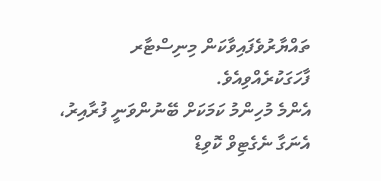ތައްޔާރުވެފައިވާކަން މިނިސްޓާރ ފާހަގަކުރެއްވިއެވެ.
އެންމެ މުހިންމު ކަމަކަށް ބޭނުންވަނީ ފުރާއިރު، އެނަގާ ނެގެޓިވް ކޮވިޑް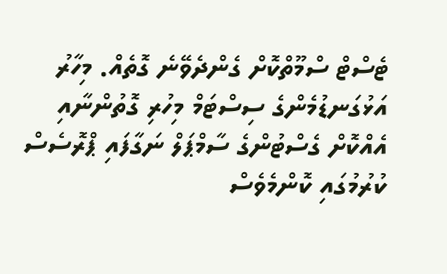ޓެސްޓް ސްމޫތްކޮށް ގެންދެވޭނެ ގޮތެއް. މިހާރު އަޅުގަނޑުމެންގެ ސިސްޓަމް މިހުރި ގޮތުންނާއި އެއްކޮށް ގެސްޓުންގެ ސާމްޕަލް ނަގާފައި ޕްރޮސެސް ކުރުމުގައި ކޮންމެވެސް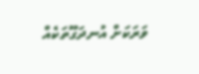ވަރަކަށް އުނދަގޫތަކެއް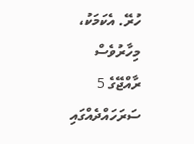ހުރޭ. އެކަމަކު، މިހާރުވެސް ރާއްޖޭގެ 5 ސަރަހައްދެއްގައި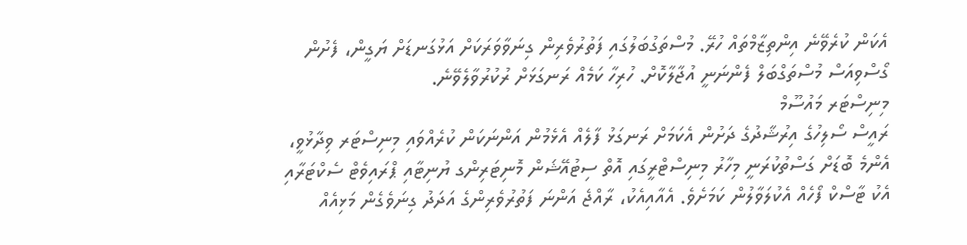އެކަން ކުރެވޭނެ އިންތިޒާމްތައް ހުރޭ. މުސްތަގުބަލުގައި ފަތުރުވެރިން ގިނަވާވަރަކަށް އަޅުގަނޑަށް ޔަގީން، ފެށުން ގޯސްވިއަސް މުސްތަގްބަލް ފެންނަނީ އުޖާލާކޮށް. ހުރިހާ ކަމެއް ރަނގަޅަށް ރުކުރުވާލެވޭނެ.
މިނިސްޓަރ މައުސޫމް
ރައީސް ސޯލިހުގެ އިރުޝާދުގެ ދަށުން އެކަމަށް ރަނގަޅު ފާލެއް އެޅެމުން އަންނަކަން ކުރެއްވައި މިނިސްޓަރ ވިދާޅުވީ، އެންމެ ބޮޑަށް ގަސްތުކުރަނީ މިހާރު މިނިސްޓްރީގައި އޮތް ސިޓުއޭޝަން މޮނިޓަރިންގ ޔުނިޓާއި ޕްރައިވެޓް ސެކްޓަރާއި އެކު ޓާސްކް ފޯހެއް އެކުލަވާލުން ކަމަށެވެ. އެއާއިއެކު، ރާއްޖެ އަންނަ ފަތުރުވެރިންގެ އަދަދު ގިނަވެގެން މަޅިއެއް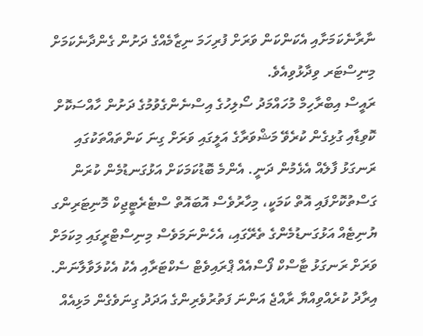ނާރާނެކަމަށާއި އެކަންކަން ވަރަށް ފުރިހަމަ ނިޒާމެއްގެ ދަށުން ގެންދާނެކަމަށް މިނިސްޓަރ ވިދާޅުވިއެވެ.
ރައީސް އިބްރާހިމް މުހައްމަދު ސޯލިހުގެ އިސްނެންގެވުމުގެ ދަށުން ހާއްސަކޮށް ކޮވިޑާއި ގުޅިގެން ކުރެވޭ މަޝްވަރާގެ އަލީގައި ވަރަށް ގިނަ ކަންތައްތަކުގައި ރަނގަޅު ފާލެއް އެޅެމުން ދަނީ. އެންމެ ބޮޑުކަމަކަށް އަޅުގަނޑުމެން ކުރަން ގަސްތުކޮށްފައި އޮތް ކަމަކީ، މިހާރުވެސް އޮބައޮތް ސްޓެރެޓީޖިކް މޮނިޓަރިންގ ޔުނިޓެއް އަޅުގަނޑުމެންގެ ތެރޭގައި، އެހެންނަމަވެސް މިނިސްޓްރީގައި މިކަމަށް ވަރަށް ރަނގަޅު ޓާސްކް ފޯސްއެއް ޕްރައިވެޓް ސެކްޓަރާއި އެކު އެކުލަވާލާނަން. އިރާދު ކުރެއްވިއްޔާ ރާއްޖެ އަންނަ ފަތުރުވެރިންގެ އަދަދު ގިނަވެގެން މަޅިއެއް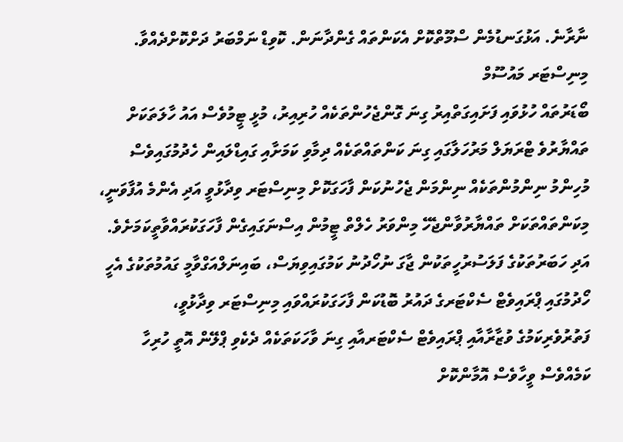ނާރާނެ. އަޅުގަނޑުމެން ސްމޫތްކޮށް އެކަންތައް ގެންދާނަން. ކޮވިޑް ނަމްބަރު ދަށްކޮށްދެއްވާ.
މިނިސްޓަރ މައުސޫމް
ބޯޑަރުތައް ހުޅުވައި ފަށައިގަތްއިރު ގިނަ ގޮންޖެހުންތަކެއް ހުރިއިރު، މުޅީ ޓީމުވެސް އައު ހާލަތަކަށް ތައްޔާރުވެ ޓްރަޔަލް މަރުހަލާގައި ގިނަ ކަންތައްތަކެއް ދިމާވި ކަމަށާއި ގައިޑްލައިން ހެދުމުގައިވެސް މުހިންމު ނިންމުންތަކެއް ނިންމަން ޖެހުނުކަން ފާހަގަކޮށް މިނިސްޓަރ ވިދާޅުވީ އަދި އެންމެ އުފާވަނީ، މިކަންތައްތަކަށް ތައްޔާރުވާންޖެހޭ މިންވަރު ހެލްތް ޓީމުން އިސްނަގައިގެން ފާހަގަކުރައްވާތީކަމަށެވެ.
އަދި ހަބަރުތަކުގެ ފަލަސުރުހީތަކުން ޖާގަ ނުހޯދުނު ކަމުގައިވިޔަސް، ބައިނަލްއަގްވާމީ ގައުމުތަކުގެ އެހީ ހޯދުމުގައި ޕްރައިވެޓް ސެކްޓަރގެ ދައުރު ބޮޑުކަން ފާހަގަކުރައްވައި މިނިސްޓަރ ވިދާޅުވީ، ފަތުރުވެރިކަމުގެ ވުޒާރާއާއި ޕްރައިވެޓް ސެކްޓަރއާއި ގިނަ ވާހަކަތަކެއް ދެކެވި ޕްލޭން އޮތީ ހުރިހާ ކަމެއްވެސް ވީހާވެސް އޮމާންކޮށް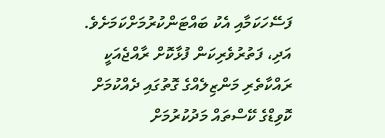ފަސޭހަކަމާއި އެކު ބައްޓަންކުރުމަށްކަމަށެވެ. އަދި، ފަތުރުވެރިކަން ފުޅާކޮށް ރާއްޖެއަކީ ރައްކާތެރި މަންޒިލެއްގެ ގޮތުގައި ދެއްކުމަށް ކޮވިޑްގެ ކޭސްތައް މަދުކުރުމަށް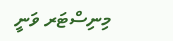މިނިސްޓަރ ވަނީ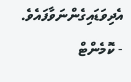އެދިވަޑައިގެންނަވާފައެވެ.
- ކޮމެންޓް